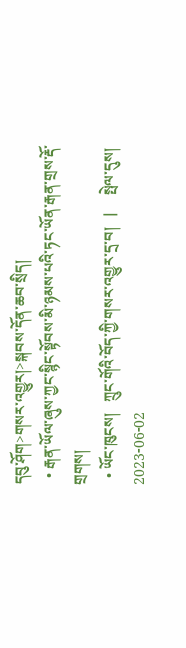དབུ་ཤོག>གསར་འགྱུར།>སྐབས་དོན་ཆབ་སྲིད།
  • རྒན་ཡོལ་ཞུས་ཀྱང་སྙིང་སྟོབས་མི་ཉམས་པའི་ཏང་ཡོན་རྒན་གྲས་རྡོ་གྲགས།
  • ཡོང་ཁུངས།   ཀྲུང་གོའི་བོད་ཀྱི་གསར་འགྱུར་དྲ་བ།   |     སྤེལ་དུས།  2023-06-02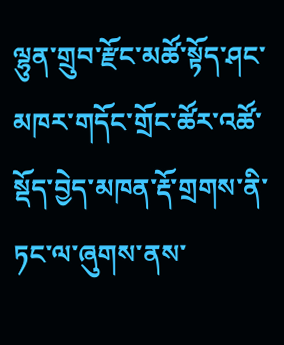ལྷུན་གྲུབ་རྫོང་མཚོ་སྟོད་ཤང་མཁར་གདོང་གྲོང་ཚོར་འཚོ་སྡོད་བྱེད་མཁན་རྡོ་གྲགས་ནི་ཏང་ལ་ཞུགས་ནས་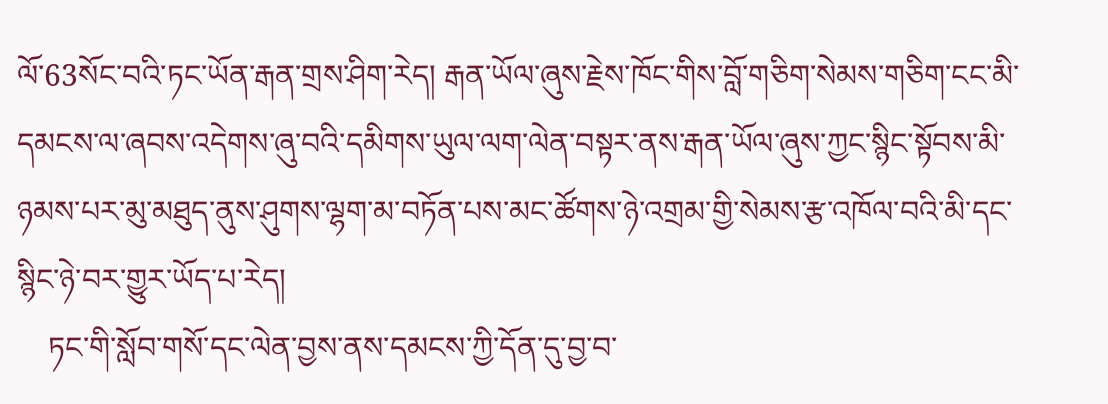ལོ་63སོང་བའི་ཏང་ཡོན་རྒན་གྲས་ཤིག་རེད། རྒན་ཡོལ་ཞུས་རྗེས་ཁོང་གིས་བློ་གཅིག་སེམས་གཅིག་ངང་མི་དམངས་ལ་ཞབས་འདེགས་ཞུ་བའི་དམིགས་ཡུལ་ལག་ལེན་བསྟར་ནས་རྒན་ཡོལ་ཞུས་ཀྱང་སྙིང་སྟོབས་མི་ཉམས་པར་མུ་མཐུད་ནུས་ཤུགས་ལྷག་མ་བཏོན་པས་མང་ཚོགས་ཉེ་འགྲམ་གྱི་སེམས་རྩ་འཁོལ་བའི་མི་དང་སྙིང་ཉེ་བར་གྱུར་ཡོད་པ་རེད།
    ཏང་གི་སློབ་གསོ་དང་ལེན་བྱས་ནས་དམངས་ཀྱི་དོན་དུ་བྱ་བ་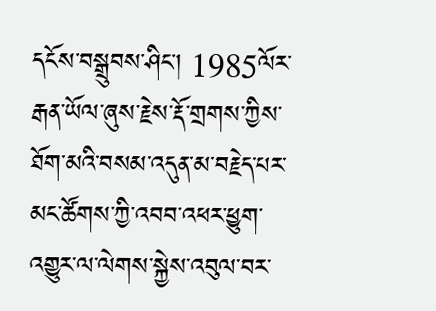དངོས་བསྒྲུབས་ཤིང་། 1985ལོར་རྒན་ཡོལ་ཞུས་རྗེས་རྡོ་གྲགས་ཀྱིས་ཐོག་མའི་བསམ་འདུན་མ་བརྗེད་པར་མང་ཚོགས་ཀྱི་འབབ་འཕར་ཕྱུག་འགྱུར་ལ་ལེགས་སྐྱེས་འབུལ་བར་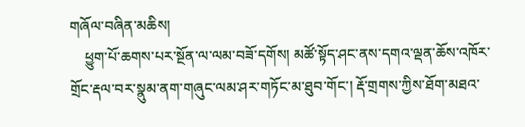གཞོལ་བཞིན་མཆིས།
    ཕྱུག་པོ་ཆགས་པར་སྔོན་ལ་ལམ་བཟོ་དགོས། མཚོ་སྟོད་ཤང་ནས་དགའ་ལྡན་ཆོས་འཁོར་གྲོང་རྡལ་བར་སྣུམ་ནག་གཞུང་ལམ་ཤར་གཏོང་མ་ཐུབ་གོང་། རྡོ་གྲགས་ཀྱིས་ཐོག་མཐའ་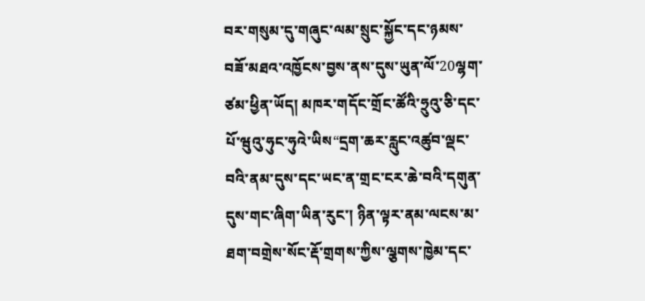བར་གསུམ་དུ་གཞུང་ལམ་སྲུང་སྐྱོང་དང་ཉམས་བཟོ་མཐའ་འཁྱོངས་བྱས་ནས་དུས་ཡུན་ལོ་20ལྷག་ཙམ་ཕྱིན་ཡོད། མཁར་གདོང་གྲོང་ཚོའི་ཧྲུའུ་ཅི་དང་པོ་ཝུའུ་ཧུང་ཧུའེ་ཡིས“དྲག་ཆར་རླུང་འཚུབ་ལྡང་བའི་ནམ་དུས་དང་ཡང་ན་གྲང་ངར་ཆེ་བའི་དགུན་དུས་གང་ཞིག་ཡིན་རུང་། ཉིན་ལྟར་ནམ་ལངས་མ་ཐག་བགྲེས་སོང་རྡོ་གྲགས་ཀྱིས་ལྕགས་ཁྱེམ་དང་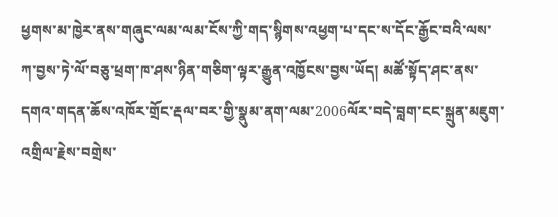ཕྱགས་མ་ཁྱེར་ནས་གཞུང་ལམ་ལམ་ངོས་ཀྱི་གད་སྙིགས་འཕྱག་པ་དང་ས་དོང་རྒྱོང་བའི་ལས་ཀ་བྱས་ཏེ་ལོ་བཅུ་ཕྲག་ཁ་ཤས་ཉིན་གཅིག་ལྟར་རྒྱུན་འཁྱོངས་བྱས་ཡོད། མཚོ་སྟོད་ཤང་ནས་དགའ་གདན་ཆོས་འཁོར་གྲོང་རྡལ་བར་གྱི་སྣུམ་ནག་ལམ་2006ལོར་བདེ་བླག་ངང་སྐྲུན་མཇུག་འགྲིལ་རྗེས་བགྲེས་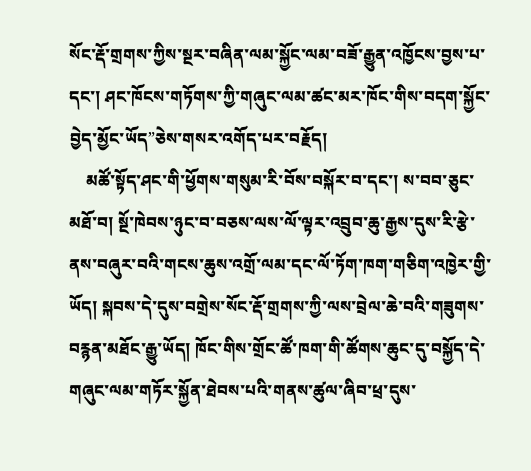སོང་རྡོ་གྲགས་ཀྱིས་སྔར་བཞིན་ལམ་སྐྱོང་ལམ་བཟོ་རྒྱུན་འཁྱོངས་བྱས་པ་དང་། ཤང་ཁོངས་གཏོགས་ཀྱི་གཞུང་ལམ་ཚང་མར་ཁོང་གིས་བདག་སྐྱོང་བྱེད་མྱོང་ཡོད”ཅེས་གསར་འགོད་པར་བརྗོད།
    མཚོ་སྟོད་ཤང་གི་ཕྱོགས་གསུམ་རི་བོས་བསྐོར་བ་དང་། ས་བབ་ཅུང་མཐོ་བ། སྔོ་ཁེབས་ཉུང་བ་བཅས་ལས་ལོ་ལྟར་འབྲུབ་ཆུ་རྒྱས་དུས་རི་རྩེ་ནས་བཞུར་བའི་གངས་ཆུས་འགྲོ་ལམ་དང་ལོ་ཏོག་ཁག་གཅིག་འཁྱེར་གྱི་ཡོད། སྐབས་དེ་དུས་བགྲེས་སོང་རྡོ་གྲགས་ཀྱི་ལས་བྲེལ་ཆེ་བའི་གཟུགས་བརྙན་མཐོང་རྒྱུ་ཡོད། ཁོང་གིས་གྲོང་ཚོ་ཁག་གི་ཚོགས་ཆུང་དུ་བསྐྱོད་དེ་གཞུང་ལམ་གཏོར་སྐྱོན་ཐེབས་པའི་གནས་ཚུལ་ཞིབ་ཕྲ་དུས་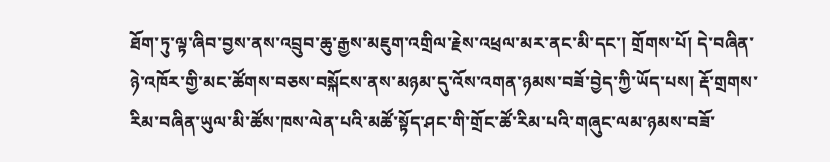ཐོག་ཏུ་ལྟ་ཞིབ་བྱས་ནས་འབྲུབ་ཆུ་རྒྱས་མཇུག་འགྲིལ་རྗེས་འཕྲལ་མར་ནང་མི་དང་། གྲོགས་པོ། དེ་བཞིན་ཉེ་འཁོར་གྱི་མང་ཚོགས་བཅས་བསྐོངས་ནས་མཉམ་དུ་འོས་འགན་ཉམས་བཟོ་བྱེད་ཀྱི་ཡོད་པས། རྡོ་གྲགས་རིམ་བཞིན་ཡུལ་མི་ཚོས་ཁས་ལེན་པའི་མཚོ་སྟོད་ཤང་གི་གྲོང་ཚོ་རིམ་པའི་གཞུང་ལམ་ཉམས་བཟོ་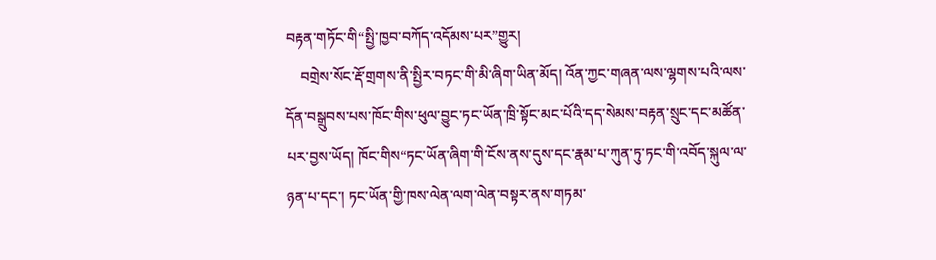བརྟན་གཏོང་གི“སྤྱི་ཁྱབ་བཀོད་འདོམས་པར”གྱུར།
    བགྲེས་སོང་རྡོ་གྲགས་ནི་སྤྱིར་བཏང་གི་མི་ཞིག་ཡིན་མོད། འོན་ཀྱང་གཞན་ལས་ལྷགས་པའི་ལས་དོན་བསྒྲུབས་པས་ཁོང་གིས་ཕུལ་བྱུང་ཏང་ཡོན་ཁྲི་སྟོང་མང་པོའི་དད་སེམས་བརྟན་སྲུང་དང་མཚོན་པར་བྱས་ཡོད། ཁོང་གིས“ཏང་ཡོན་ཞིག་གི་ངོས་ནས་དུས་དང་རྣམ་པ་ཀུན་ཏུ་ཏང་གི་འབོད་སྐུལ་ལ་ཉན་པ་དང་། ཏང་ཡོན་གྱི་ཁས་ལེན་ལག་ལེན་བསྟར་ནས་གཏམ་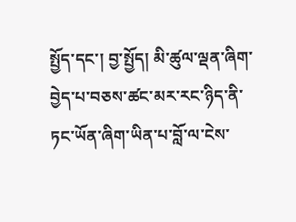སྤྱོད་དང་། བྱ་སྤྱོད། མི་ཚུལ་ལྡན་ཞིག་བྱེད་པ་བཅས་ཚང་མར་རང་ཉིད་ནི་ཏང་ཡོན་ཞིག་ཡིན་པ་བློ་ལ་ངེས་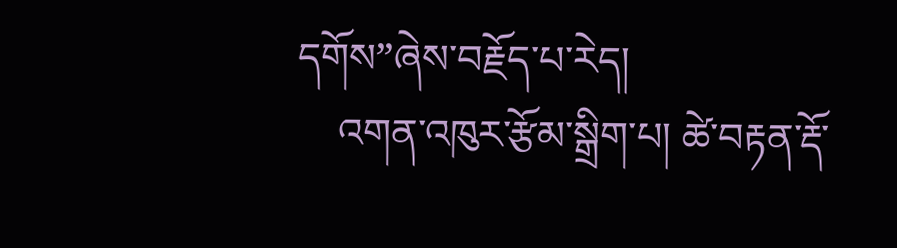དགོས”ཞེས་བརྗོད་པ་རེད།
    འགན་འཁུར་རྩོམ་སྒྲིག་པ། ཚེ་བརྟན་རྡོ་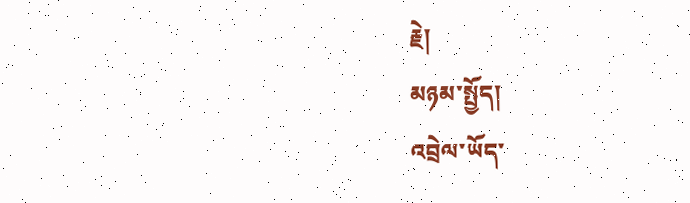རྗེ།
མཉམ་སྤྱོད།
འབྲེལ་ཡོད་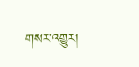གསར་འགྱུར།